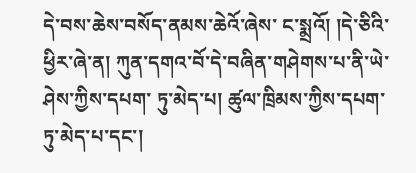དེ་བས་ཆེས་བསོད་ནམས་ཆེའོ་ཞེས་ ང་སྨྲའོ། །དེ་ཅིའི་ཕྱིར་ཞེ་ན། ཀུན་དགའ་བོ་དེ་བཞིན་གཤེགས་པ་ནི་ཡེ་ཤེས་ཀྱིས་དཔག་ ཏུ་མེད་པ། ཚུལ་ཁྲིམས་ཀྱིས་དཔག་ཏུ་མེད་པ་དང་།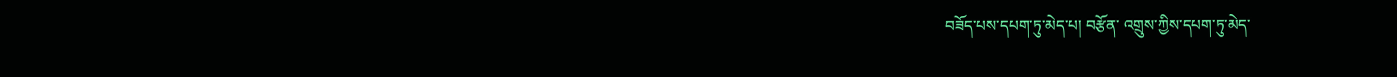བཟོད་པས་དཔག་ཏུ་མེད་པ། བརྩོན་ འགྲུས་ཀྱིས་དཔག་ཏུ་མེད་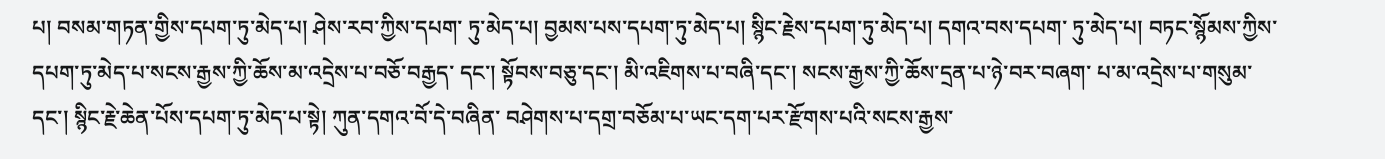པ། བསམ་གཏན་གྱིས་དཔག་ཏུ་མེད་པ། ཤེས་རབ་ཀྱིས་དཔག་ ཏུ་མེད་པ། བྱམས་པས་དཔག་ཏུ་མེད་པ། སྙིང་རྗེས་དཔག་ཏུ་མེད་པ། དགའ་བས་དཔག་ ཏུ་མེད་པ། བཏང་སྙོམས་ཀྱིས་དཔག་ཏུ་མེད་པ་སངས་རྒྱས་ཀྱི་ཆོས་མ་འདྲེས་པ་བཅོ་བརྒྱད་ དང་། སྟོབས་བཅུ་དང་། མི་འཇིགས་པ་བཞི་དང་། སངས་རྒྱས་ཀྱི་ཆོས་དྲན་པ་ཉེ་བར་བཞག་ པ་མ་འདྲེས་པ་གསུམ་དང་། སྙིང་རྗེ་ཆེན་པོས་དཔག་ཏུ་མེད་པ་སྟེ། ཀུན་དགའ་བོ་དེ་བཞིན་ བཤེགས་པ་དགྲ་བཅོམ་པ་ཡང་དག་པར་རྫོགས་པའི་སངས་རྒྱས་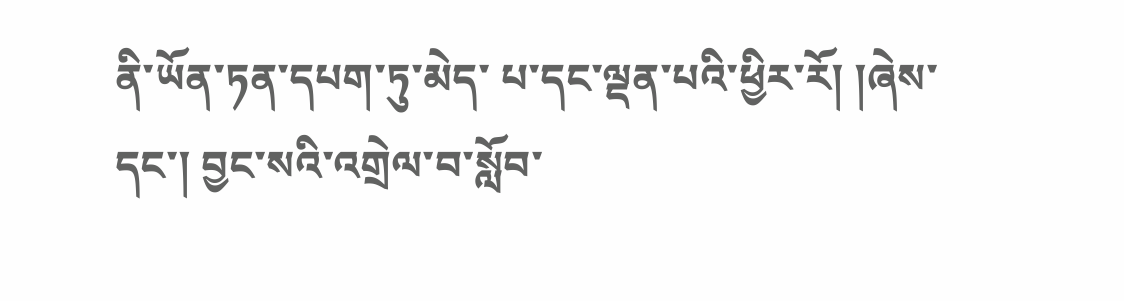ནི་ཡོན་ཏན་དཔག་ཏུ་མེད་ པ་དང་ལྡན་པའི་ཕྱིར་རོ། །ཞེས་དང་། བྱང་སའི་འགྲེལ་བ་སློབ་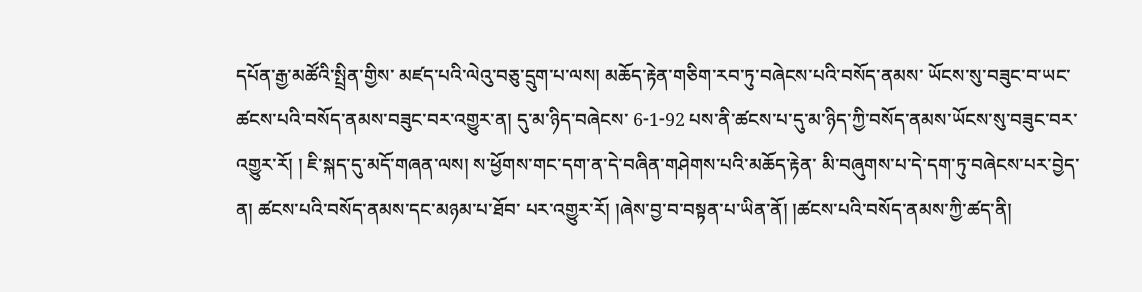དཔོན་རྒྱ་མཚོའི་སྤྲིན་གྱིས་ མཛད་པའི་ལེའུ་བཅུ་དྲུག་པ་ལས། མཆོད་རྟེན་གཅིག་རབ་ཏུ་བཞེངས་པའི་བསོད་ནམས་ ཡོངས་སུ་བཟུང་བ་ཡང་ཚངས་པའི་བསོད་ནམས་བཟུང་བར་འགྱུར་ན། དུ་མ་ཉིད་བཞེངས་ 6-1-92 པས་ནི་ཚངས་པ་དུ་མ་ཉིད་ཀྱི་བསོད་ནམས་ཡོངས་སུ་བཟུང་བར་འགྱུར་རོ། ། ཇི་སྐད་དུ་མདོ་གཞན་ལས། ས་ཕྱོགས་གང་དག་ན་དེ་བཞིན་གཤེགས་པའི་མཆོད་རྟེན་ མི་བཞུགས་པ་དེ་དག་ཏུ་བཞེངས་པར་བྱེད་ན། ཚངས་པའི་བསོད་ནམས་དང་མཉམ་པ་ཐོབ་ པར་འགྱུར་རོ། །ཞེས་བྱ་བ་བསྟན་པ་ཡིན་ནོ། །ཚངས་པའི་བསོད་ནམས་ཀྱི་ཚད་ནི།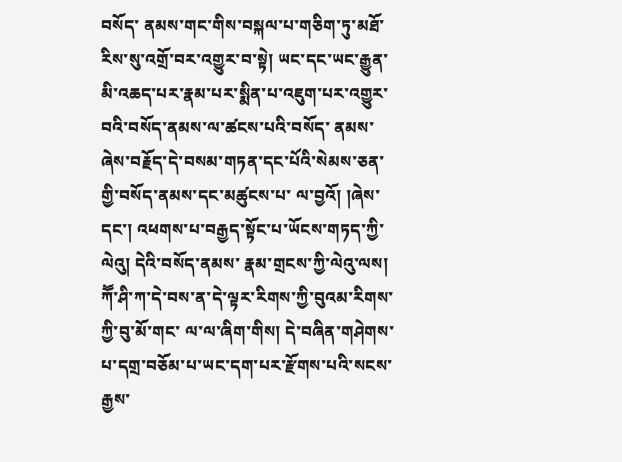བསོད་ ནམས་གང་གིས་བསྐལ་པ་གཅིག་ཏུ་མཐོ་རིས་སུ་འགྲོ་བར་འགྱུར་བ་སྟེ། ཡང་དང་ཡང་རྒྱུན་ མི་འཆད་པར་རྣམ་པར་སྨིན་པ་འཇུག་པར་འགྱུར་བའི་བསོད་ནམས་ལ་ཚངས་པའི་བསོད་ ནམས་ཞེས་བརྗོད་དེ་བསམ་གཏན་དང་པོའི་སེམས་ཅན་གྱི་བསོད་ནམས་དང་མཚུངས་པ་ ལ་བྱའོ། །ཞེས་དང་། འཕགས་པ་བརྒྱད་སྟོང་པ་ཡོངས་གཏད་ཀྱི་ལེའུ། དེའི་བསོད་ནམས་ རྣམ་གྲངས་ཀྱི་ལེའུ་ལས། ཀཽ་ཤི་ཀ་དེ་བས་ན་དེ་ལྟར་རིགས་ཀྱི་བུའམ་རིགས་ཀྱི་བུ་མོ་གང་ ལ་ལ་ཞིག་གིས། དེ་བཞིན་གཤེགས་པ་དགྲ་བཅོམ་པ་ཡང་དག་པར་རྫོགས་པའི་སངས་རྒྱས་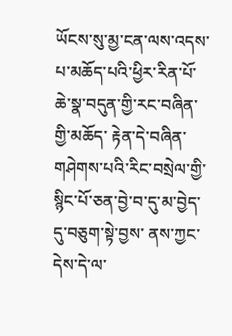ཡོངས་སུ་མྱ་ངན་ལས་འདས་པ་མཆོད་པའི་ཕྱིར་རིན་པོ་ཆེ་སྣ་བདུན་གྱི་རང་བཞིན་གྱི་མཆོད་ རྟེན་དེ་བཞིན་གཤེགས་པའི་རིང་བསྲེལ་གྱི་སྙིང་པོ་ཅན་བྱེ་བ་དུ་མ་བྱེད་དུ་བཅུག་སྟེ་བྱས་ ནས་ཀྱང་དེས་དེ་ལ་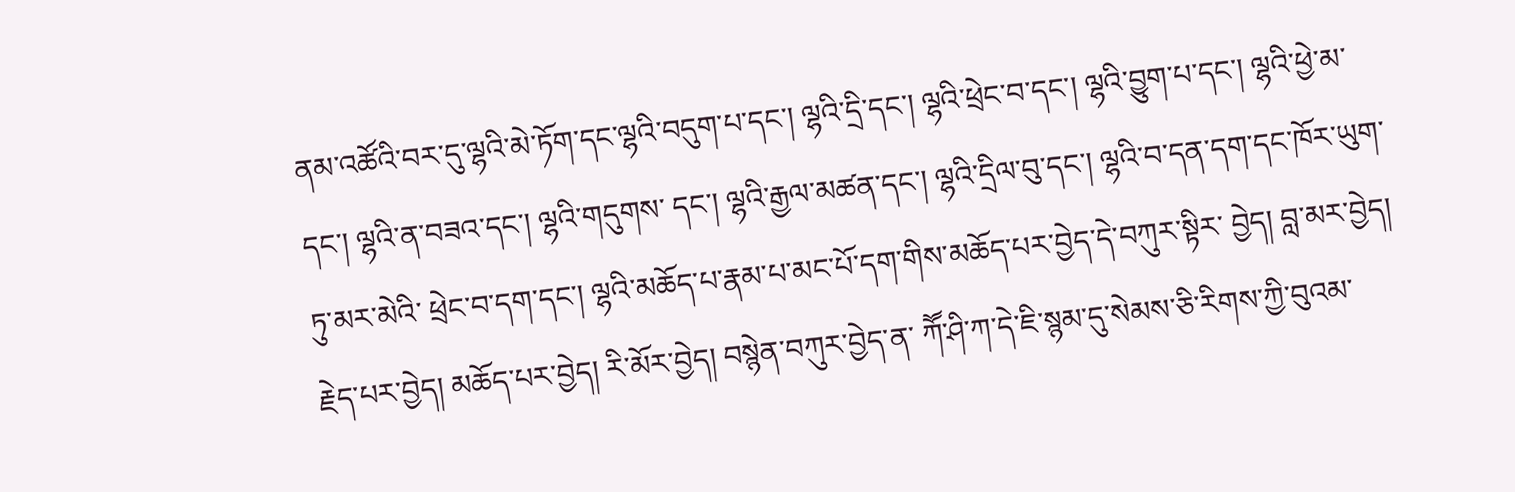ནམ་འཚོའི་བར་དུ་ལྷའི་མེ་ཏོག་དང་ལྷའི་བདུག་པ་དང་། ལྷའི་དྲི་དང་། ལྷའི་ཕྲེང་བ་དང་། ལྷའི་བྱུག་པ་དང་། ལྷའི་ཕྱེ་མ་དང་། ལྷའི་ན་བཟའ་དང་། ལྷའི་གདུགས་ དང་། ལྷའི་རྒྱལ་མཚན་དང་། ལྷའི་དྲིལ་བུ་དང་། ལྷའི་བ་དན་དག་དང་ཁོར་ཡུག་ཏུ་མར་མེའི་ ཕྲེང་བ་དག་དང་། ལྷའི་མཆོད་པ་རྣམ་པ་མང་པོ་དག་གིས་མཆོད་པར་བྱེད་དེ་བཀུར་སྟིར་ བྱེད། བླ་མར་བྱེད། རྗེད་པར་བྱེད། མཆོད་པར་བྱེད། རི་མོར་བྱེད། བསྙེན་བཀུར་བྱེད་ན་ ཀཽ་ཤི་ཀ་དེ་ཇི་སྙམ་དུ་སེམས་ཅི་རིགས་ཀྱི་བུའམ་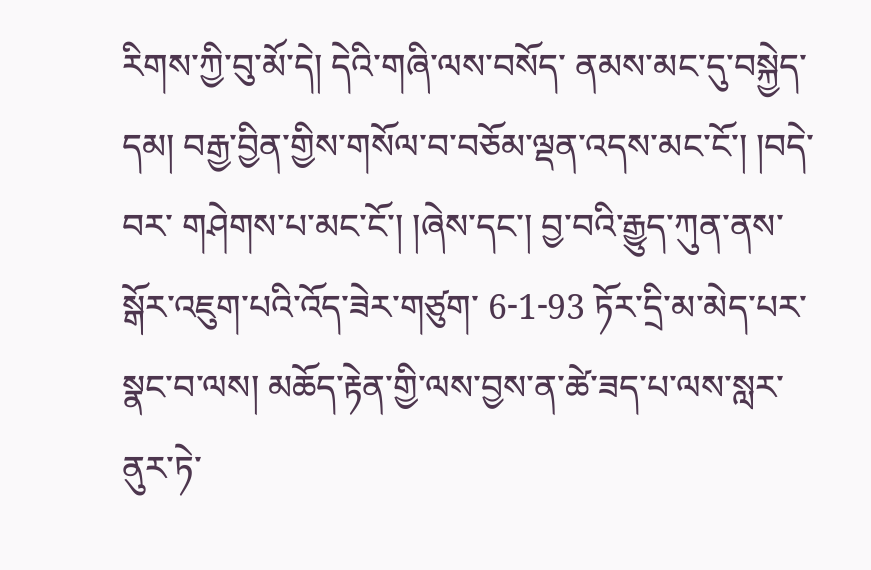རིགས་ཀྱི་བུ་མོ་དེ། དེའི་གཞི་ལས་བསོད་ ནམས་མང་དུ་བསྐྱེད་དམ། བརྒྱ་བྱིན་གྱིས་གསོལ་བ་བཅོམ་ལྡན་འདས་མང་ངོ་། །བདེ་བར་ གཤེགས་པ་མང་ངོ་། །ཞེས་དང་། བྱ་བའི་རྒྱུད་ཀུན་ནས་སྒོར་འཇུག་པའི་འོད་ཟེར་གཙུག་ 6-1-93 ཏོར་དྲི་མ་མེད་པར་སྣང་བ་ལས། མཆོད་རྟེན་གྱི་ལས་བྱས་ན་ཚེ་ཟད་པ་ལས་སླར་ནུར་ཏེ་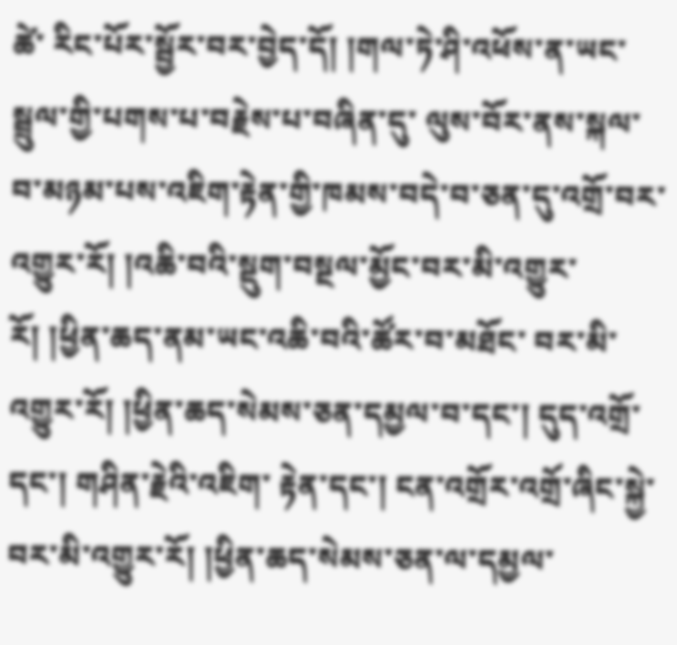ཚེ་ རིང་པོར་སྦྱོར་བར་བྱེད་དོ། །གལ་ཏེ་ཤི་འཕོས་ན་ཡང་སྦྲུལ་གྱི་པགས་པ་བརྗེས་པ་བཞིན་དུ་ ལུས་བོར་ནས་སྐལ་བ་མཉམ་པས་འཇིག་རྟེན་གྱི་ཁམས་བདེ་བ་ཅན་དུ་འགྲོ་བར་འགྱུར་རོ། །འཆི་བའི་སྡུག་བསྔལ་མྱོང་བར་མི་འགྱུར་རོ། །ཕྱིན་ཆད་ནམ་ཡང་འཆི་བའི་ཚོར་བ་མཐོང་ བར་མི་འགྱུར་རོ། །ཕྱིན་ཆད་སེམས་ཅན་དམྱལ་བ་དང་། དུད་འགྲོ་དང་། གཤིན་རྗེའི་འཇིག་ རྟེན་དང་། ངན་འགྲོར་འགྲོ་ཞིང་སྐྱེ་བར་མི་འགྱུར་རོ། །ཕྱིན་ཆད་སེམས་ཅན་ལ་དམྱལ་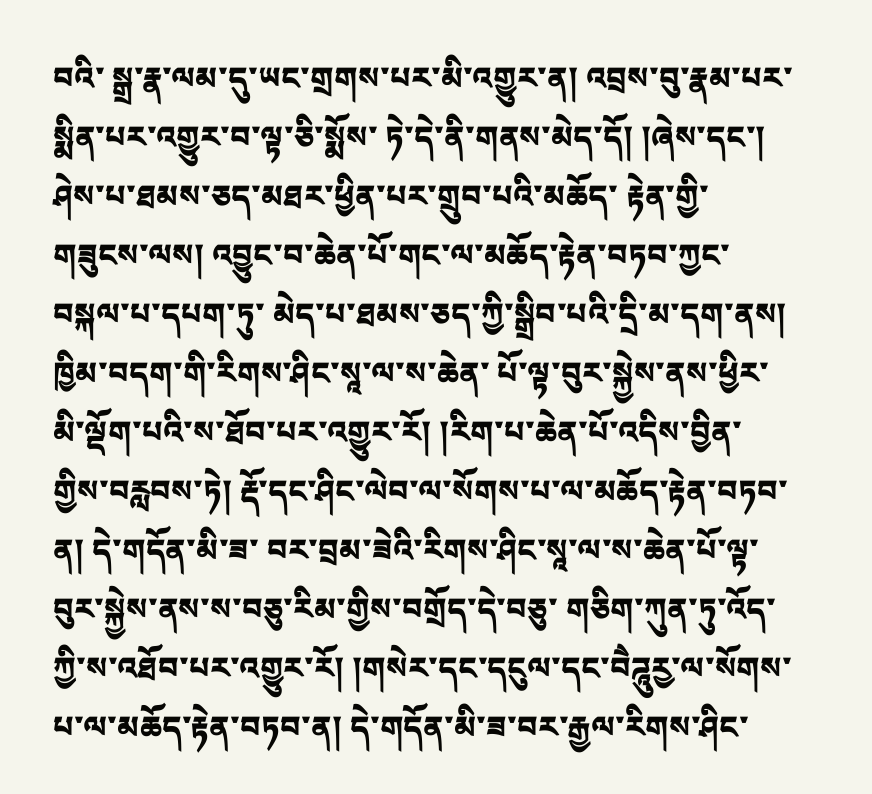བའི་ སྒྲ་རྣ་ལམ་དུ་ཡང་གྲགས་པར་མི་འགྱུར་ན། འབྲས་བུ་རྣམ་པར་སྨིན་པར་འགྱུར་བ་ལྟ་ཅི་སྨོས་ ཏེ་དེ་ནི་གནས་མེད་དོ། །ཞེས་དང་། ཤེས་པ་ཐམས་ཅད་མཐར་ཕྱིན་པར་གྲུབ་པའི་མཆོད་ རྟེན་གྱི་གཟུངས་ལས། འབྱུང་བ་ཆེན་པོ་གང་ལ་མཆོད་རྟེན་བཏབ་ཀྱང་བསྐལ་པ་དཔག་ཏུ་ མེད་པ་ཐམས་ཅད་ཀྱི་སྒྲིབ་པའི་དྲི་མ་དག་ནས། ཁྱིམ་བདག་གི་རིགས་ཤིང་སཱ་ལ་ས་ཆེན་ པོ་ལྟ་བུར་སྐྱེས་ནས་ཕྱིར་མི་ལྡོག་པའི་ས་ཐོབ་པར་འགྱུར་རོ། །རིག་པ་ཆེན་པོ་འདིས་བྱིན་ གྱིས་བརླབས་ཏེ། རྡོ་དང་ཤིང་ལེབ་ལ་སོགས་པ་ལ་མཆོད་རྟེན་བཏབ་ན། དེ་གདོན་མི་ཟ་ བར་བྲམ་ཟེའི་རིགས་ཤིང་སཱ་ལ་ས་ཆེན་པོ་ལྟ་བུར་སྐྱེས་ནས་ས་བཅུ་རིམ་གྱིས་བགྲོད་དེ་བཅུ་ གཅིག་ཀུན་ཏུ་འོད་ཀྱི་ས་འཐོབ་པར་འགྱུར་རོ། །གསེར་དང་དངུལ་དང་བཻཌཱུརྱ་ལ་སོགས་ པ་ལ་མཆོད་རྟེན་བཏབ་ན། དེ་གདོན་མི་ཟ་བར་རྒྱལ་རིགས་ཤིང་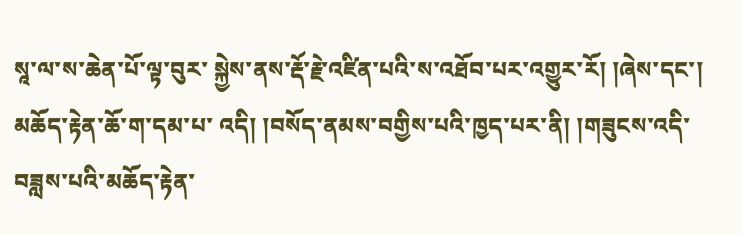སཱ་ལ་ས་ཆེན་པོ་ལྟ་བུར་ སྐྱེས་ནས་རྡོ་རྗེ་འཛིན་པའི་ས་འཐོབ་པར་འགྱུར་རོ། །ཞེས་དང་། མཆོད་རྟེན་ཆོ་ག་དམ་པ་ འདི། །བསོད་ནམས་བགྱིས་པའི་ཁྱད་པར་ནི། །གཟུངས་འདི་བཟླས་པའི་མཆོད་རྟེན་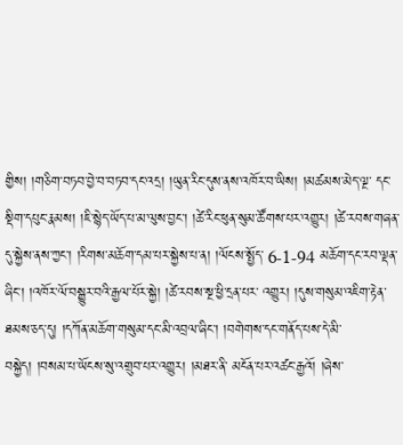གྱིས། །གཅིག་བཏབ་བྱེ་བ་བཏབ་དང་འདྲ། །ཡུན་རིང་དུས་ནས་འཁོར་བ་ཡིས། །མཚམས་མེད་ལྔ་ དང་སྡིག་དཔུང་རྣམས། །ཇི་སྙེད་ཡོད་པ་མ་ལུས་བྱང་། །ཚེ་རིང་ཕུན་སུམ་ཚོགས་པར་འགྱུར། །ཚེ་རབས་གཞན་དུ་སྐྱེས་ནས་ཀྱང་། །རིགས་མཆོག་དམ་པར་སྐྱེས་པ་ན། །ལོངས་སྤྱོད་ 6-1-94 མཆོག་དང་རབ་ལྡན་ཞིང་། །འཁོར་ལོ་བསྒྱུར་བའི་རྒྱལ་པོར་སྐྱེ། །ཚེ་རབས་སྔ་ཕྱི་དྲན་པར་ འགྱུར། །དུས་གསུམ་འཇིག་རྟེན་ཐམས་ཅད་དུ། །དཀོན་མཆོག་གསུམ་དང་མི་འབྲལ་ཞིང་། །བགེགས་དང་གནོད་པས་དེ་མི་བསྐྱེད། །བསམ་པ་ཡོངས་སུ་འགྲུབ་པར་འགྱུར། །མཐར་ནི་ མངོན་པར་འཚང་རྒྱའོ། །ཞེས་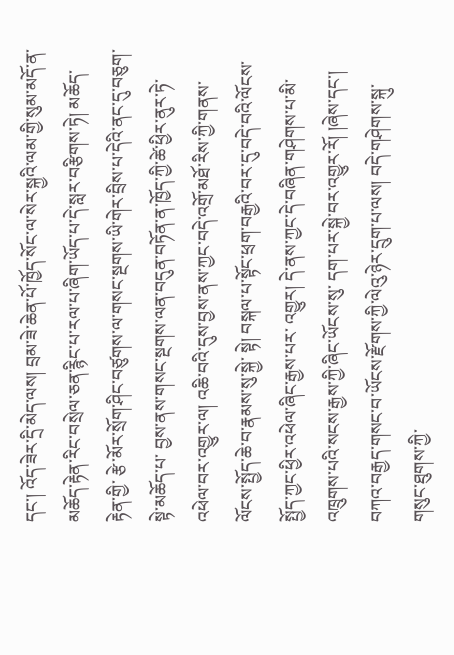དང་། འོད་ཟེར་དྲི་མེད་ལས། བྲམ་ཟེ་ཆེན་པོ་ཁྱོད་སོང་ལ་སེར་སྐྱའི་ལམ་གྱི་སུམ་མདོ་ན་ མཆོད་རྟེན་རིང་བསྲེལ་ཅན་རྙིང་པ་རལ་པ་ཞིག་ཡོད་པ་དེ་སླར་བརྩིགས་ཏེ། མཆོད་རྟེན་གྱི་ རྩེ་མོར་སྲོག་ཤིང་བཙུགས་ལ་གསང་སྔགས་ཡི་གེར་བྲིས་པ་དེའི་ནང་དུ་བཅུག་སྟེ་མཆོད་པ་ བྱས་ནས་གསང་སྔགས་ལན་བདུན་བཏོན་ན་ཁྱོད་ཀྱི་ཚེ་ཕྱིར་ནུར་ཏེ་འཕེལ་བར་འགྱུར་ལ། འཆི་བའི་དུས་བྱས་ནས་ཀྱང་བདེ་འགྲོ་མཐོ་རིས་ཀྱི་གནས་ལོངས་སྤྱོད་ཆེ་བ་རྣམས་སུ་སྐྱེ་ སྟེ། བསྐལ་པ་སྟོང་ཕྲག་བརྒྱའི་བར་དུ་བདེ་བའི་ལོངས་སྤྱོད་ཀྱང་ཕྱིར་འཕེལ་ཞིང་རྒྱས་པར་ འགྱུར། དེ་ནས་ཀྱང་དེ་བཞིན་གཤེགས་པ་མི་འཁྲུགས་པའི་སངས་རྒྱས་ཀྱི་ཞིང་ཡོངས་སུ་ དག་པར་སྐྱེ་བར་འགྱུར་རོ། །ཞེས་དང་། བཀའ་བརྒྱད་གསང་བ་ཡོངས་རྫོགས་ཀྱི་ལེའུ་ཉེར་དྲུག་པ་ལས། བདེ་གཤེགས་སྐུ་ གསུང་ཐུགས་ཀྱི་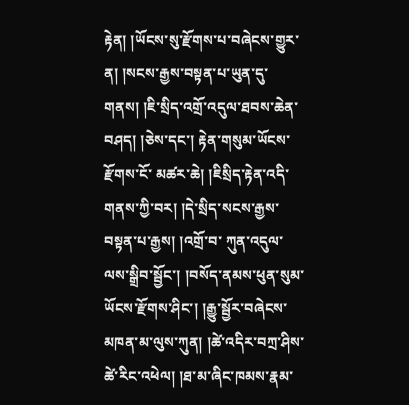རྟེན། །ཡོངས་སུ་རྫོགས་པ་བཞེངས་གྱུར་ན། །སངས་རྒྱས་བསྟན་པ་ཡུན་དུ་ གནས། །ཇི་སྲིད་འགྲོ་འདུལ་ཐབས་ཆེན་བཤད། །ཅེས་དང་། རྟེན་གསུམ་ཡོངས་རྫོགས་ངོ་ མཚར་ཆེ། །ཇིསྲིད་རྟེན་འདི་གནས་ཀྱི་བར། །དེ་སྲིད་སངས་རྒྱས་བསྟན་པ་རྒྱས། །འགྲོ་བ་ ཀུན་འདུལ་ལས་སྒྲིབ་སྦྱོང་། །བསོད་ནམས་ཕུན་སུམ་ཡོངས་རྫོགས་ཤིང་། །རྒྱུ་སྦྱོར་བཞེངས་ མཁན་མ་ལུས་ཀུན། །ཚེ་འདིར་བཀྲ་ཤིས་ཚེ་རིང་འཕེལ། །ཐ་མ་ཞིང་ཁམས་རྣམ་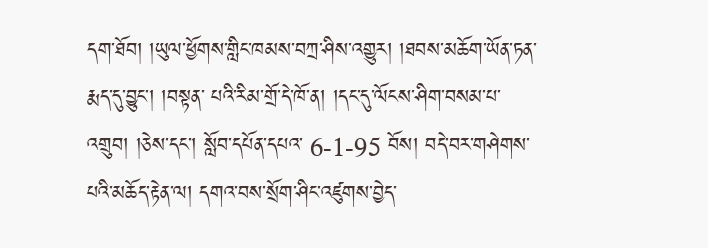དག་ཐོབ། །ཡུལ་ཕྱོགས་གླིང་ཁམས་བཀྲ་ཤིས་འགྱུར། །ཐབས་མཆོག་ཡོན་ཏན་རྨད་དུ་བྱུང་། །བསྟན་ པའི་རིམ་གྲོ་དེ་ཁོ་ན། །དང་དུ་ལོངས་ཤིག་བསམ་པ་འགྲུབ། །ཅེས་དང་། སློབ་དཔོན་དཔའ་ 6-1-95 བོས། བདེ་བར་གཤེགས་པའི་མཆོད་རྟེན་ལ། དགའ་བས་སྲོག་ཤིང་འཛུགས་བྱེད་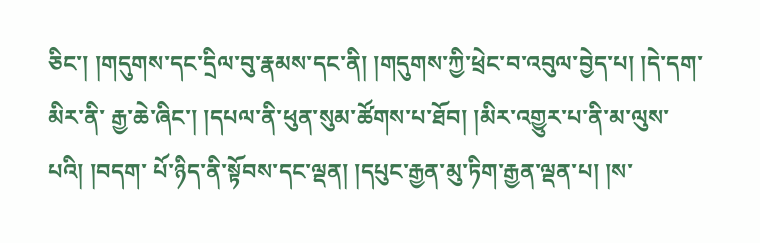ཅིང་། །གདུགས་དང་དྲིལ་བུ་རྣམས་དང་ནི། །གདུགས་ཀྱི་ཕྲེང་བ་འབུལ་བྱེད་པ། །དེ་དག་མིར་ནི་ རྒྱ་ཆེ་ཞིང་། །དཔལ་ནི་ཕུན་སུམ་ཚོགས་པ་ཐོབ། །མིར་འགྱུར་པ་ནི་མ་ལུས་པའི། །བདག་ པོ་ཉིད་ནི་སྟོབས་དང་ལྡན། །དཔུང་རྒྱན་མུ་ཏིག་རྒྱན་ལྡན་པ། །ས་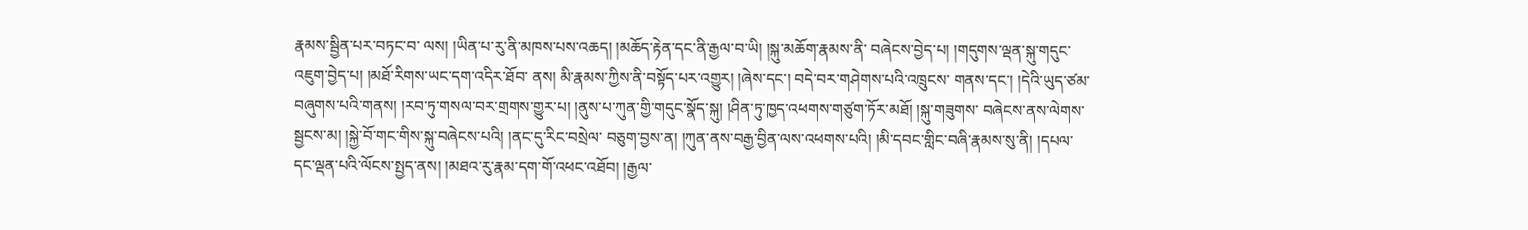རྣམས་སྦྱིན་པར་བཏང་བ་ ལས། །ཡིན་པ་རུ་ནི་མཁས་པས་འཆད། །མཆོད་རྟེན་དང་ནི་རྒྱལ་བ་ཡི། །སྐུ་མཆོག་རྣམས་ནི་ བཞེངས་བྱེད་པ། །གདུགས་ལྡན་སྐུ་གདུང་འཇུག་བྱེད་པ། །མཐོ་རིགས་ཡང་དག་འདིར་ཐོབ་ ནས། མི་རྣམས་ཀྱིས་ནི་བསྟོད་པར་འགྱུར། །ཞེས་དང་། བདེ་བར་གཤེགས་པའི་འཁྲུངས་ གནས་དང་། །དེའི་ཡུད་ཙམ་བཞུགས་པའི་གནས། །རབ་ཏུ་གསལ་བར་གྲགས་གྱུར་པ། །ནུས་པ་ཀུན་གྱི་གདུང་སྣོད་སྐུ། །ཤིན་ཏུ་ཁྱད་འཕགས་གཙུག་ཏོར་མཐོ། །སྐུ་གཟུགས་ བཞེངས་ནས་ལེགས་སྦྱངས་མ། །སྐྱེ་བོ་གང་གིས་སྐུ་བཞེངས་པའི། །ནང་དུ་རིང་བསྲེལ་ བཅུག་བྱས་ན། །ཀུན་ནས་བརྒྱ་བྱིན་ལས་འཕགས་པའི། །མི་དབང་གླིང་བཞི་རྣམས་སུ་ནི། །དཔལ་དང་ལྡན་པའི་ལོངས་སྤྱད་ནས། །མཐའ་རུ་རྣམ་དག་གོ་འཕང་འཐོབ། །རྒྱལ་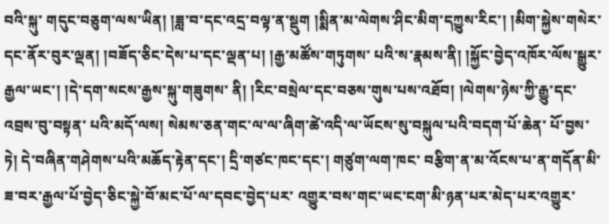བའི་སྐུ་ གདུང་བཅུག་ལས་ཡིན། །ཟླ་བ་དང་འདྲ་བལྟ་ན་སྡུག །སྨིན་མ་ལེགས་ཤིང་མིག་དཀྱུས་རིང་། །མིག་སྐྱེས་གསེར་དང་ནོར་བུར་ལྡན། །བཟོད་ཅིང་དེས་པ་དང་ལྡན་པ། །རྒྱ་མཚོས་གཏུགས་ པའི་ས་རྣམས་ནི། །སྐྱོང་བྱེད་འཁོར་ལོས་སྒྱུར་རྒྱལ་ཡང་། །དེ་དག་སངས་རྒྱས་སྐུ་གཟུགས་ ནི། །རིང་བསྲེལ་དང་བཅས་གུས་པས་འཐོབ། །ལེགས་ཉེས་ཀྱི་རྒྱུ་དང་འབྲས་བུ་བསྟན་ པའི་མདོ་ལས། སེམས་ཅན་གང་ལ་ལ་ཞིག་ཚེ་འདི་ལ་ཡོངས་སུ་བསྐུལ་པའི་བདག་པོ་ཆེན་ པོ་བྱས་ཏེ། དེ་བཞིན་གཤེགས་པའི་མཆོད་རྟེན་དང་། དྲི་གཙང་ཁང་དང་། གཙུག་ལག་ཁང་ བརྩིག་ན་མ་འོངས་པ་ན་གདོན་མི་ཟ་བར་རྒྱལ་པོ་བྱེད་ཅིང་སྐྱེ་བོ་མང་པོ་ལ་དབང་བྱེད་པར་ འགྱུར་བས་གང་ཡང་ངག་མི་ཉན་པར་མེད་པར་འགྱུར་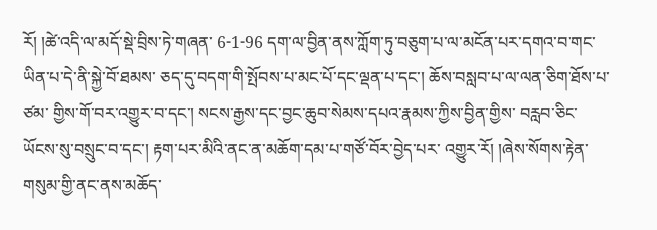རོ། །ཚེ་འདི་ལ་མདོ་སྡེ་བྲིས་ཏེ་གཞན་ 6-1-96 དག་ལ་བྱིན་ནས་ཀློག་ཏུ་བཅུག་པ་ལ་མངོན་པར་དགའ་བ་གང་ཡིན་པ་དེ་ནི་སྐྱེ་བོ་ཐམས་ ཅད་དུ་བདག་གི་སྤོབས་པ་མང་པོ་དང་ལྡན་པ་དང་། ཆོས་བསླབ་པ་ལ་ལན་ཅིག་ཐོས་པ་ཙམ་ གྱིས་གོ་བར་འགྱུར་བ་དང་། སངས་རྒྱས་དང་བྱང་ཆུབ་སེམས་དཔའ་རྣམས་ཀྱིས་བྱིན་གྱིས་ བརླབ་ཅིང་ཡོངས་སུ་བསྲུང་བ་དང་། རྟག་པར་མིའི་ནང་ན་མཆོག་དམ་པ་གཙོ་བོར་བྱེད་པར་ འགྱུར་རོ། །ཞེས་སོགས་རྟེན་གསུམ་གྱི་ནང་ནས་མཆོད་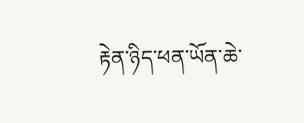རྟེན་ཉིད་ཕན་ཡོན་ཆེ་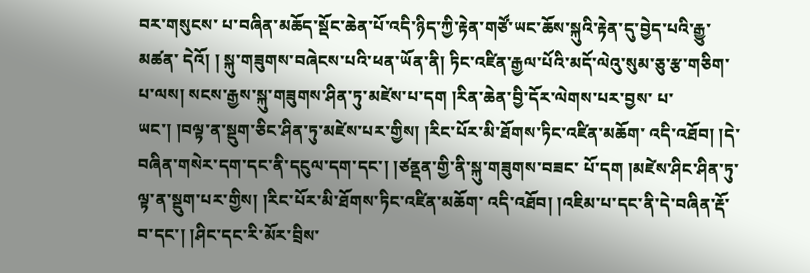བར་གསུངས་ པ་བཞིན་མཆོད་སྡོང་ཆེན་པོ་འདི་ཉིད་ཀྱི་རྟེན་གཙོ་ཡང་ཆོས་སྐུའི་རྟེན་དུ་བྱེད་པའི་རྒྱུ་མཚན་ དེའོ། ། སྐུ་གཟུགས་བཞེངས་པའི་ཕན་ཡོན་ནི། ཏིང་འཛིན་རྒྱལ་པོའི་མདོ་ལེའུ་སུམ་ཅུ་རྩ་གཅིག་ པ་ལས། སངས་རྒྱས་སྐུ་གཟུགས་ཤིན་ཏུ་མཛེས་པ་དག །རིན་ཆེན་བྱི་དོར་ལེགས་པར་བྱས་ པ་ཡང་། །བལྟ་ན་སྡུག་ཅིང་ཤིན་ཏུ་མཛེས་པར་གྱིས། །རིང་པོར་མི་ཐོགས་ཏིང་འཛིན་མཆོག་ འདི་འཐོབ། །དེ་བཞིན་གསེར་དག་དང་ནི་དངུལ་དག་དང་། །ཙནྡན་གྱི་ནི་སྐུ་གཟུགས་བཟང་ པོ་དག །མཛེས་ཤིང་ཤིན་ཏུ་ལྟ་ན་སྡུག་པར་གྱིས། །རིང་པོར་མི་ཐོགས་ཏིང་འཛིན་མཆོག་ འདི་འཐོབ། །འཇིམ་པ་དང་ནི་དེ་བཞིན་རྡོ་བ་དང་། །ཤིང་དང་རི་མོར་བྲིས་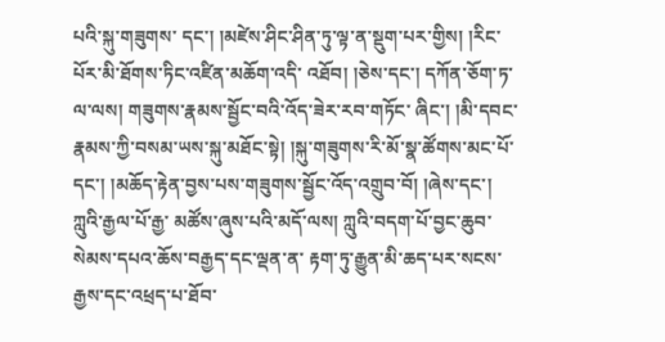པའི་སྐུ་གཟུགས་ དང་། །མཛེས་ཤིང་ཤིན་ཏུ་ལྟ་ན་སྡུག་པར་གྱིས། །རིང་པོར་མི་ཐོགས་ཏིང་འཛིན་མཆོག་འདི་ འཐོབ། །ཅེས་དང་། དཀོན་ཅོག་ཏ་ལ་ལས། གཟུགས་རྣམས་སྦྱོང་བའི་འོད་ཟེར་རབ་གཏོང་ ཞིང་། །མི་དབང་རྣམས་ཀྱི་བསམ་ཡས་སྐུ་མཐོང་སྟེ། །སྐུ་གཟུགས་རི་མོ་སྣ་ཚོགས་མང་པོ་ དང་། །མཆོད་རྟེན་བྱས་པས་གཟུགས་སྦྱོང་འོད་འགྲུབ་བོ། །ཞེས་དང་། ཀླུའི་རྒྱལ་པོ་རྒྱ་ མཚོས་ཞུས་པའི་མདོ་ལས། ཀླུའི་བདག་པོ་བྱང་ཆུབ་སེམས་དཔའ་ཆོས་བརྒྱད་དང་ལྡན་ན་ རྟག་ཏུ་རྒྱུན་མི་ཆད་པར་སངས་རྒྱས་དང་འཕྲད་པ་ཐོབ་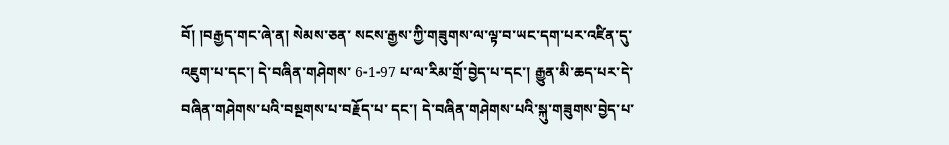བོ། །བརྒྱད་གང་ཞེ་ན། སེམས་ཅན་ སངས་རྒྱས་ཀྱི་གཟུགས་ལ་ལྟ་བ་ཡང་དག་པར་འཛིན་དུ་འཇུག་པ་དང་། དེ་བཞིན་གཤེགས་ 6-1-97 པ་ལ་རིམ་གྲོ་བྱེད་པ་དང་། རྒྱུན་མི་ཆད་པར་དེ་བཞིན་གཤེགས་པའི་བསྔགས་པ་བརྗོད་པ་ དང་། དེ་བཞིན་གཤེགས་པའི་སྐུ་གཟུགས་བྱེད་པ་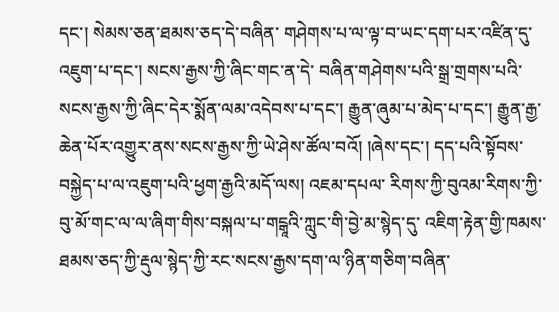དང་། སེམས་ཅན་ཐམས་ཅད་དེ་བཞིན་ གཤེགས་པ་ལ་ལྟ་བ་ཡང་དག་པར་འཛིན་དུ་འཇུག་པ་དང་། སངས་རྒྱས་ཀྱི་ཞིང་གང་ན་དེ་ བཞིན་གཤེགས་པའི་སྒྲ་གྲགས་པའི་སངས་རྒྱས་ཀྱི་ཞིང་དེར་སྨོན་ལམ་འདེབས་པ་དང་། རྒྱུན་ཞུམ་པ་མེད་པ་དང་། རྒྱུན་རྒྱ་ཆེན་པོར་འགྱུར་ནས་སངས་རྒྱས་ཀྱི་ཡེ་ཤེས་ཚོལ་བའོ། །ཞེས་དང་། དད་པའི་སྟོབས་བསྐྱེད་པ་ལ་འཇུག་པའི་ཕྱག་རྒྱའི་མདོ་ལས། འཇམ་དཔལ་ རིགས་ཀྱི་བུའམ་རིགས་ཀྱི་བུ་མོ་གང་ལ་ལ་ཞིག་གིས་བསྐལ་པ་གངྒཱའི་ཀླུང་གི་བྱེ་མ་སྙེད་དུ་ འཇིག་རྟེན་གྱི་ཁམས་ཐམས་ཅད་ཀྱི་རྡུལ་སྙེད་ཀྱི་རང་སངས་རྒྱས་དག་ལ་ཉིན་གཅིག་བཞིན་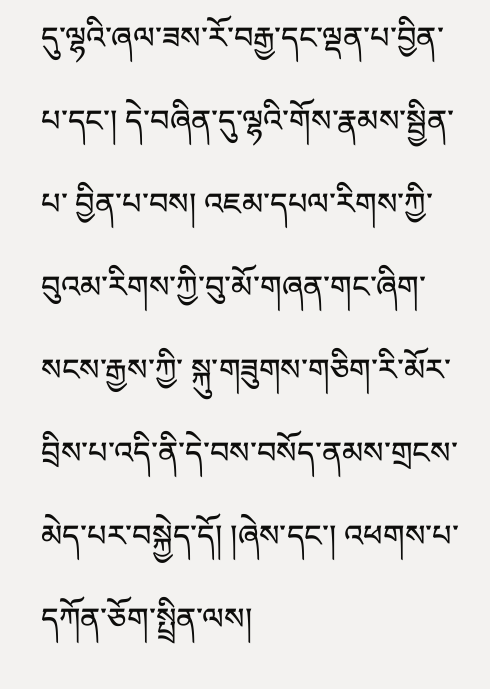དུ་ལྷའི་ཞལ་ཟས་རོ་བརྒྱ་དང་ལྡན་པ་བྱིན་པ་དང་། དེ་བཞིན་དུ་ལྷའི་གོས་རྣམས་སྦྱིན་པ་ བྱིན་པ་བས། འཇམ་དཔལ་རིགས་ཀྱི་བུའམ་རིགས་ཀྱི་བུ་མོ་གཞན་གང་ཞིག་སངས་རྒྱས་ཀྱི་ སྐུ་གཟུགས་གཅིག་རི་མོར་བྲིས་པ་འདི་ནི་དེ་བས་བསོད་ནམས་གྲངས་མེད་པར་བསྐྱེད་དོ། །ཞེས་དང་། འཕགས་པ་དཀོན་ཅོག་སྤྲིན་ལས།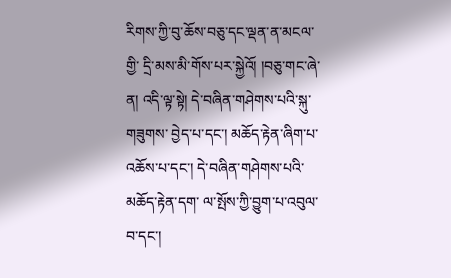རིགས་ཀྱི་བུ་ཆོས་བཅུ་དང་ལྡན་ན་མངལ་གྱི་ དྲི་མས་མི་གོས་པར་སྐྱེའོ། །བཅུ་གང་ཞེ་ན། འདི་ལྟ་སྟེ། དེ་བཞིན་གཤེགས་པའི་སྐུ་གཟུགས་ བྱེད་པ་དང་། མཆོད་རྟེན་ཞིག་པ་འཆོས་པ་དང་། དེ་བཞིན་གཤེགས་པའི་མཆོད་རྟེན་དག་ ལ་སྤོས་ཀྱི་བྱུག་པ་འབུལ་བ་དང་།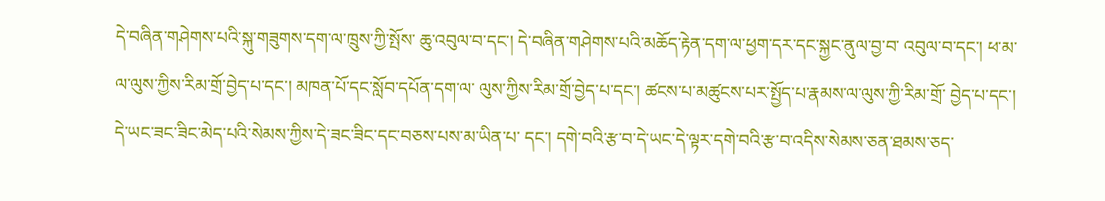དེ་བཞིན་གཤེགས་པའི་སྐུ་གཟུགས་དག་ལ་ཁྲུས་ཀྱི་སྤོས་ ཆུ་འབུལ་བ་དང་། དེ་བཞིན་གཤེགས་པའི་མཆོད་རྟེན་དག་ལ་ཕྱག་དར་དང་སྐྱང་ནུལ་བྱ་བ་ འབུལ་བ་དང་། ཕ་མ་ལ་ལུས་ཀྱིས་རིམ་གྲོ་བྱེད་པ་དང་། མཁན་པོ་དང་སློབ་དཔོན་དག་ལ་ ལུས་ཀྱིས་རིམ་གྲོ་བྱེད་པ་དང་། ཚངས་པ་མཚུངས་པར་སྤྱོད་པ་རྣམས་ལ་ལུས་ཀྱི་རིམ་གྲོ་ བྱེད་པ་དང་། དེ་ཡང་ཟང་ཟིང་མེད་པའི་སེམས་ཀྱིས་དེ་ཟང་ཟིང་དང་བཅས་པས་མ་ཡིན་པ་ དང་། དགེ་བའི་རྩ་བ་དེ་ཡང་དེ་ལྟར་དགེ་བའི་རྩ་བ་འདིས་སེམས་ཅན་ཐམས་ཅད་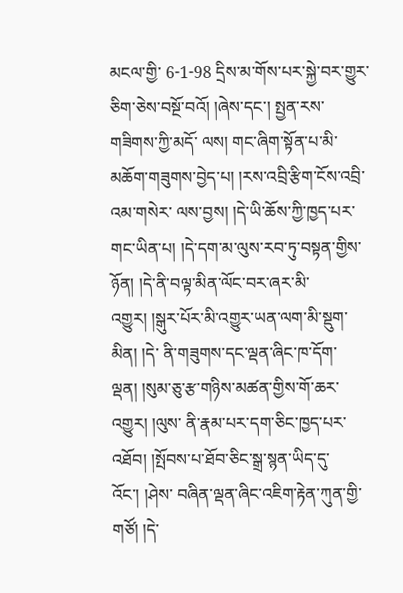མངལ་གྱི་ 6-1-98 དྲིས་མ་གོས་པར་སྐྱེ་བར་གྱུར་ཅིག་ཅེས་བསྔོ་བའོ། །ཞེས་དང་། སྤྱན་རས་གཟིགས་ཀྱི་མདོ་ ལས། གང་ཞིག་སྟོན་པ་མི་མཆོག་གཟུགས་བྱེད་པ། །རས་འབྲི་རྩིག་ངོས་འབྲི་འམ་གསེར་ ལས་བྱས། །དེ་ཡི་ཆོས་ཀྱི་ཁྱད་པར་གང་ཡིན་པ། །དེ་དག་མ་ལུས་རབ་ཏུ་བསྟན་གྱིས་ཉོན། །དེ་ནི་བལྟ་མིན་ལོང་བར་ཞར་མི་འགྱུར། །སྒུར་པོར་མི་འགྱུར་ཡན་ལག་མི་སྡུག་མིན། །དེ་ ནི་གཟུགས་དང་ལྡན་ཞིང་ཁ་དོག་ལྡན། །སུམ་ཅུ་རྩ་གཉིས་མཚན་གྱིས་གོ་ཆར་འགྱུར། །ལུས་ ནི་རྣམ་པར་དག་ཅིང་ཁྱད་པར་འཐོབ། །སྤོབས་པ་ཐོབ་ཅིང་སྒྲ་སྙན་ཡིད་དུ་འོང་། །ཤེས་ བཞིན་ལྡན་ཞིང་འཇིག་རྟེན་ཀུན་གྱི་གཙོ། །དེ་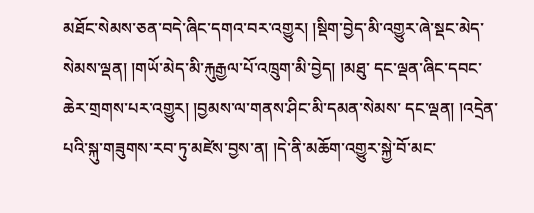མཐོང་སེམས་ཅན་བདེ་ཞིང་དགའ་བར་འགྱུར། །སྡིག་བྱེད་མི་འགྱུར་ཞེ་སྡང་མེད་སེམས་ལྡན། །གཡོ་མེད་མི་རྐུརྒྱལ་པོ་འཁྲུག་མི་བྱེད། །མཐུ་ དང་ལྡན་ཞིང་དབང་ཆེར་གྲགས་པར་འགྱུར། །བྱམས་ལ་གནས་ཤིང་མི་དམན་སེམས་ དང་ལྡན། །འདྲེན་པའི་སྐུ་གཟུགས་རབ་ཏུ་མཛེས་བྱས་ན། །དེ་ནི་མཆོག་འགྱུར་སྐྱེ་བོ་མང་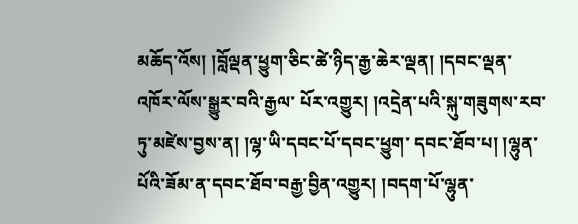མཆོད་འོས། །བློལྡན་ཕྱུག་ཅིང་ཚེ་ཉིད་རྒྱ་ཆེར་ལྡན། །དབང་ལྡན་འཁོར་ལོས་སྒྱུར་བའི་རྒྱལ་ པོར་འགྱུར། །འདྲེན་པའི་སྐུ་གཟུགས་རབ་ཏུ་མཛེས་བྱས་ན། །ལྷ་ཡི་དབང་པོ་དབང་ཕྱུག་ དབང་ཐོབ་པ། །ལྷུན་པོའི་ཟོམ་ན་དབང་ཐོབ་བརྒྱ་བྱིན་འགྱུར། །བདག་པོ་ལྷུན་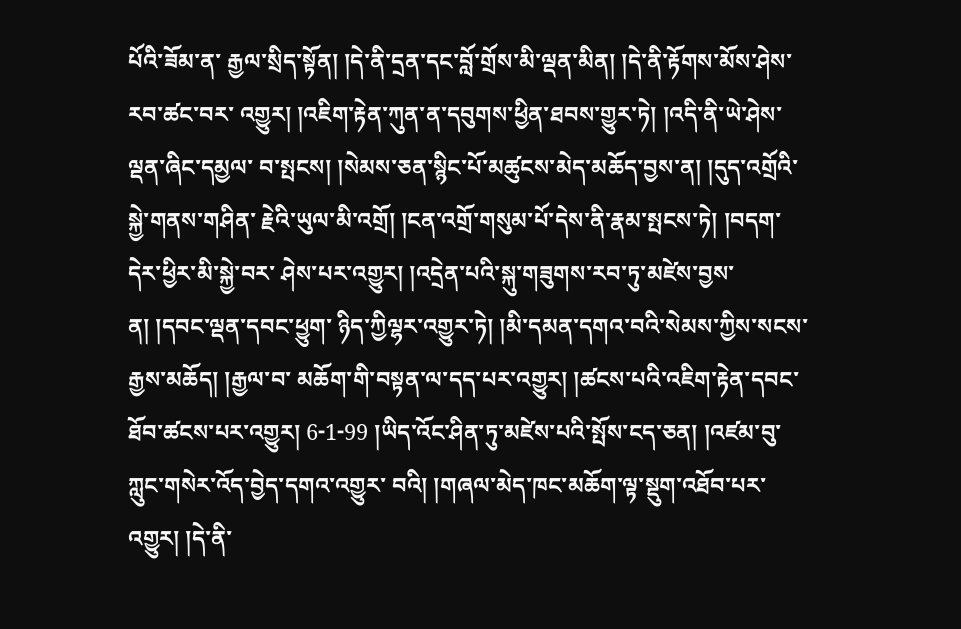པོའི་ཟོམ་ན་ རྒྱལ་སྲིད་སྟོན། །དེ་ནི་དྲན་དང་བློ་གྲོས་མི་ལྡན་མིན། །དེ་ནི་རྟོགས་མོས་ཤེས་རབ་ཚང་བར་ འགྱུར། །འཇིག་རྟེན་ཀུན་ན་དབུགས་ཕྱིན་ཐབས་གྱུར་ཏེ། །འདི་ནི་ཡེ་ཤེས་ལྡན་ཞིང་དམྱལ་ བ་སྤངས། །སེམས་ཅན་སྙིང་པོ་མཚུངས་མེད་མཆོད་བྱས་ན། །དུད་འགྲོའི་སྐྱེ་གནས་གཤིན་ རྗེའི་ཡུལ་མི་འགྲོ། །ངན་འགྲོ་གསུམ་པོ་དེས་ནི་རྣམ་སྤངས་ཏེ། །བདག་དེར་ཕྱིར་མི་སྐྱེ་བར་ ཤེས་པར་འགྱུར། །འདྲེན་པའི་སྐུ་གཟུགས་རབ་ཏུ་མཛེས་བྱས་ན། །དབང་ལྡན་དབང་ཕྱུག་ ཉིད་ཀྱིལྷར་འགྱུར་ཏེ། །མི་དམན་དགའ་བའི་སེམས་ཀྱིས་སངས་རྒྱས་མཆོད། །རྒྱལ་བ་ མཆོག་གི་བསྟན་ལ་དད་པར་འགྱུར། །ཚངས་པའི་འཇིག་རྟེན་དབང་ཐོབ་ཚངས་པར་འགྱུར། 6-1-99 །ཡིད་འོང་ཤིན་ཏུ་མཛེས་པའི་སྤོས་ངད་ཅན། །འཛམ་བུ་ཀླུང་གསེར་འོད་བྱེད་དགའ་འགྱུར་ བའི། །གཞལ་མེད་ཁང་མཆོག་ལྟ་སྡུག་འཐོབ་པར་འགྱུར། །དེ་ནི་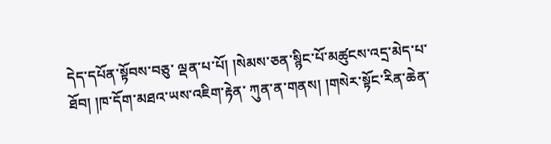དེད་དཔོན་སྟོབས་བཅུ་ ལྡན་པ་པོ། །སེམས་ཅན་སྙིང་པོ་མཚུངས་འདྲ་མེད་པ་ཐོབ། །ཁ་དོག་མཐའ་ཡས་འཇིག་རྟེན་ ཀུན་ན་གནས། །གསེར་སྟོང་རིན་ཆེན་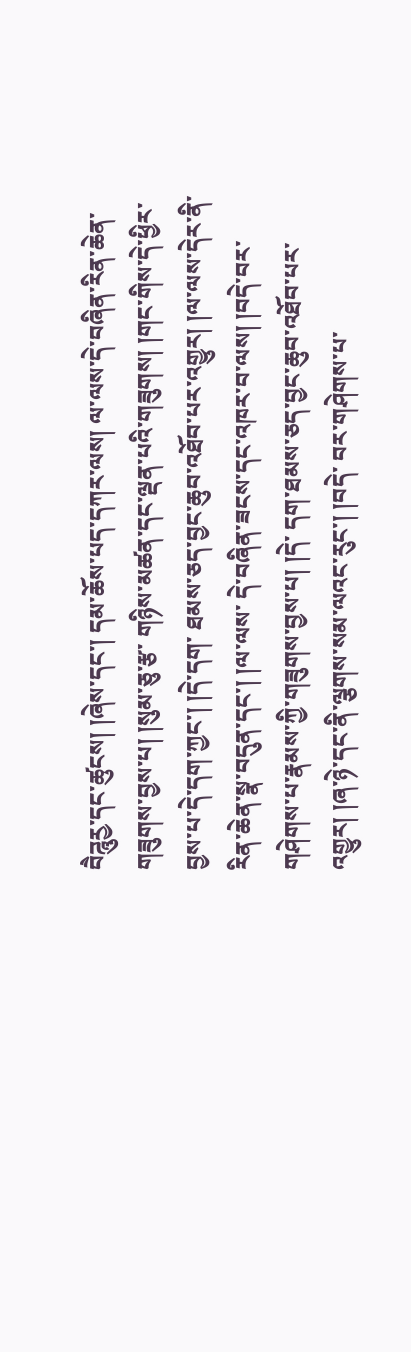བཻཌཱུརྱ་དང་ཚུངས། །ཞེས་དང་། དམ་ཆོས་པད་དཀར་ལས། ལ་ལས་དེ་བཞིན་རིན་ཆེན་གཟུགས་བྱས་པ། །སུམ་ཅུ་རྩ་ གཉིས་མཚན་དང་ལྡན་པའི་གཟུགས། །གང་གིས་དེ་ཕྱིར་བྱས་པ་དེ་དག་ཀྱང་། །དེ་དག་ ཐམས་ཅད་བྱང་ཆུབ་འཐོབ་པར་འགྱུར། །ལ་ལས་དེར་ནི་རིན་ཆེན་སྣ་བདུན་དང་། །ལ་ལས་ དེ་བཞིན་ཟངས་དང་འཁར་བ་ལས། །བདེ་བར་གཤེགས་པ་རྣམས་ཀྱི་གཟུགས་བྱས་པ། །དེ་ དག་ཐམས་ཅད་བྱང་ཆུབ་འཐོབ་པར་འགྱུར། །ཞ་ཉེ་དང་ནི་ལྕགས་སམ་ལའང་རུང་། །བདེ་ བར་གཤེགས་པ་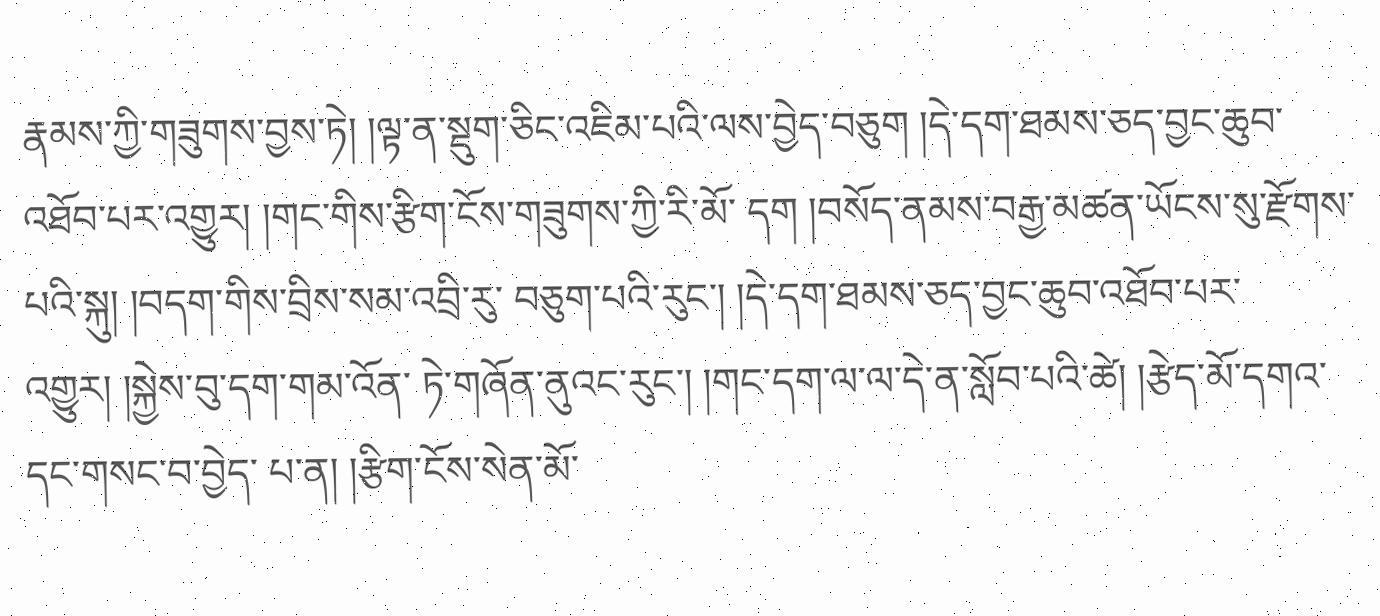རྣམས་ཀྱི་གཟུགས་བྱས་ཏེ། །ལྟ་ན་སྡུག་ཅིང་འཇིམ་པའི་ལས་བྱེད་བཅུག །དེ་དག་ཐམས་ཅད་བྱང་ཆུབ་འཐོབ་པར་འགྱུར། །གང་གིས་རྩིག་ངོས་གཟུགས་ཀྱི་རི་མོ་ དག །བསོད་ནམས་བརྒྱ་མཚན་ཡོངས་སུ་རྫོགས་པའི་སྐུ། །བདག་གིས་བྲིས་སམ་འབྲི་རུ་ བཅུག་པའི་རུང་། །དེ་དག་ཐམས་ཅད་བྱང་ཆུབ་འཐོབ་པར་འགྱུར། །སྐྱེས་བུ་དག་གམ་འོན་ ཏེ་གཞོན་ནུའང་རུང་། །གང་དག་ལ་ལ་དེ་ན་སློབ་པའི་ཚེ། །རྩེད་མོ་དགའ་དང་གསང་བ་བྱེད་ པ་ན། །རྩིག་ངོས་སེན་མོ་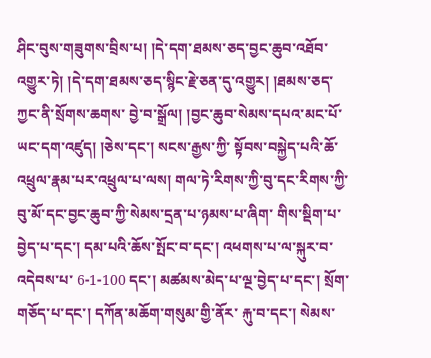ཤིང་བུས་གཟུགས་བྲིས་པ། །དེ་དག་ཐམས་ཅད་བྱང་ཆུབ་འཐོབ་ འགྱུར་ཏེ། །དེ་དག་ཐམས་ཅད་སྙིང་རྗེ་ཅན་དུ་འགྱུར། །ཐམས་ཅད་ཀྱང་ནི་སྲོགས་ཆགས་ བྱེ་བ་སྒྲོལ། །བྱང་ཆུབ་སེམས་དཔའ་མང་པོ་ཡང་དག་འཛུད། །ཅེས་དང་། སངས་རྒྱས་ཀྱི་ སྟོབས་བསྐྱེད་པའི་ཆོ་འཕྲུལ་རྣམ་པར་འཕྲུལ་པ་ལས། གལ་ཏེ་རིགས་ཀྱི་བུ་དང་རིགས་ཀྱི་བུ་མོ་དང་བྱང་ཆུབ་ཀྱི་སེམས་དྲན་པ་ཉམས་པ་ཞིག་ གིས་སྡིག་པ་བྱེད་པ་དང་། དམ་པའི་ཆོས་སྤོང་བ་དང་། འཕགས་པ་ལ་སྐུར་བ་འདེབས་པ་ 6-1-100 དང་། མཚམས་མེད་པ་ལྔ་བྱེད་པ་དང་། སྲོག་གཅོད་པ་དང་། དཀོན་མཆོག་གསུམ་གྱི་ནོར་ རྐུ་བ་དང་། སེམས་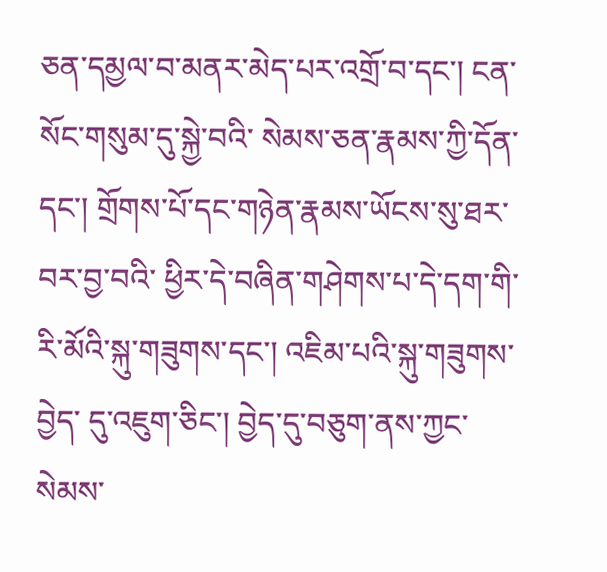ཅན་དམྱལ་བ་མནར་མེད་པར་འགྲོ་བ་དང་། ངན་སོང་གསུམ་དུ་སྐྱེ་བའི་ སེམས་ཅན་རྣམས་ཀྱི་དོན་དང་། གྲོགས་པོ་དང་གཉེན་རྣམས་ཡོངས་སུ་ཐར་བར་བྱ་བའི་ ཕྱིར་དེ་བཞིན་གཤེགས་པ་དེ་དག་གི་རི་མོའི་སྐུ་གཟུགས་དང་། འཇིམ་པའི་སྐུ་གཟུགས་བྱེད་ དུ་འཇུག་ཅིང་། བྱེད་དུ་བཅུག་ནས་ཀྱང་སེམས་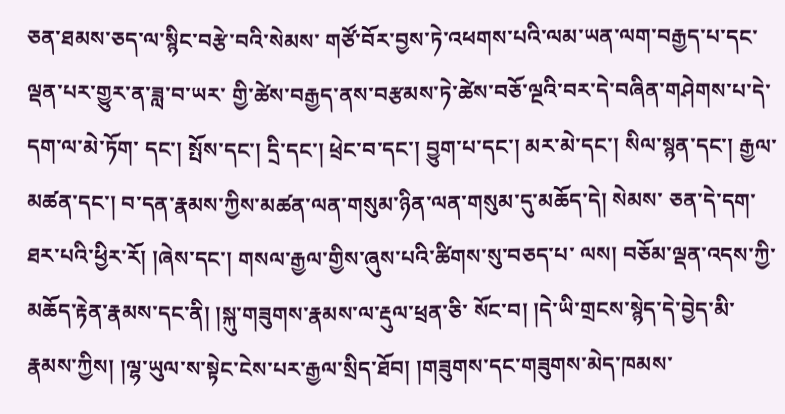ཅན་ཐམས་ཅད་ལ་སྙིང་བརྩེ་བའི་སེམས་ གཙོ་བོར་བྱས་ཏེ་འཕགས་པའི་ལམ་ཡན་ལག་བརྒྱད་པ་དང་ལྡན་པར་གྱུར་ན་ཟླ་བ་ཡར་ གྱི་ཚེས་བརྒྱད་ནས་བརྩམས་ཏེ་ཚེས་བཅོ་ལྔའི་བར་དེ་བཞིན་གཤེགས་པ་དེ་དག་ལ་མེ་ཏོག་ དང་། སྤོས་དང་། དྲི་དང་། ཕྲེང་བ་དང་། བྱུག་པ་དང་། མར་མེ་དང་། སིལ་སྙན་དང་། རྒྱལ་ མཚན་དང་། བ་དན་རྣམས་ཀྱིས་མཚན་ལན་གསུམ་ཉིན་ལན་གསུམ་དུ་མཆོད་དེ། སེམས་ ཅན་དེ་དག་ཐར་པའི་ཕྱིར་རོ། །ཞེས་དང་། གསལ་རྒྱལ་གྱིས་ཞུས་པའི་ཚིགས་སུ་བཅད་པ་ ལས། བཅོམ་ལྡན་འདས་ཀྱི་མཆོད་རྟེན་རྣམས་དང་ནི། །སྐུ་གཟུགས་རྣམས་ལ་རྡུལ་ཕྲན་ཅི་ སོང་བ། །དེ་ཡི་གྲངས་སྙེད་དེ་བྱེད་མི་རྣམས་ཀྱིས། །ལྷ་ཡུལ་ས་སྟེང་ངེས་པར་རྒྱལ་སྲིད་ཐོབ། །གཟུགས་དང་གཟུགས་མེད་ཁམས་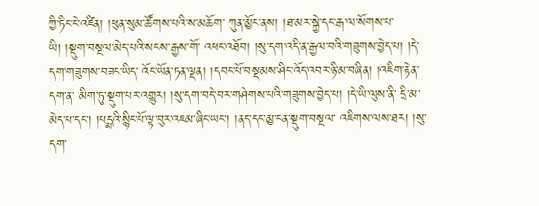ཀྱི་ཏིང་ངེ་འཛིན། །ཕུན་སུམ་ཚོགས་པའི་ས་མཆོག་ ཀུན་མྱོང་ནས། །ཐ་མར་སྐྱེ་དང་རྒ་ལ་སོགས་པ་ཡི། །སྡུག་བསྔལ་མེད་པའི་སངས་རྒྱས་གོ་ འཕང་འཐོབ། །སུ་དག་འདི་ན་རྒྱལ་བའི་གཟུགས་བྱེད་པ། །དེ་དག་གཟུགས་བཟང་ཡིད་ འོང་ཡོན་ཏན་ལྡན། །དབང་པོ་བསྡམས་ཤིང་འོད་འབར་ཉི་མ་བཞིན། །འཇིག་རྟེན་དག་ན་ མིག་ཏུ་སྡུག་པར་འགྱུར། །སུ་དག་བདེ་བར་གཤེགས་པའི་གཟུགས་བྱེད་པ། །དེ་ཡི་ལུས་ནི་ དྲི་མ་མེད་པ་དང་། །པདྨའི་སྙིང་པོ་ལྟ་བུར་འཇམ་ཞིང་ཡང་། །ནད་དང་མྱ་ངན་སྡུག་བསྔལ་ འཇིགས་ལས་ཐར། །སུ་དག་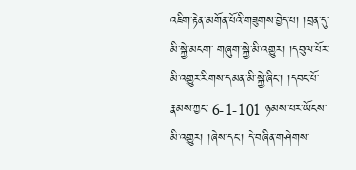འཇིག་རྟེན་མགོན་པོའི་གཟུགས་བྱེད་པ། །བྲན་དུ་མི་སྐྱེ་མངག་ གཞུག་སྐྱེ་མི་འགྱུར། །དབུལ་པོར་མི་འགྱུར་རིགས་དམན་མི་སྐྱེ་ཞིང་། །དབང་པོ་རྣམས་ཀྱང་ 6-1-101 ཉམས་པར་ཡོངས་མི་འགྱུར། །ཞེས་དང་། དེ་བཞིན་གཤེགས་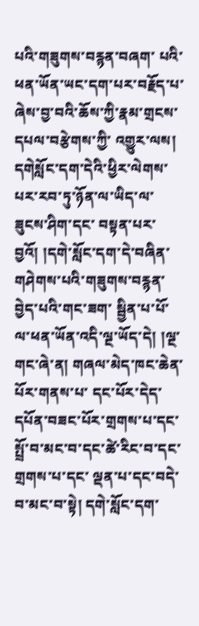པའི་གཟུགས་བརྙན་བཞག་ པའི་ཕན་ཡོན་ཡང་དག་པར་བརྗོད་པ་ཞེས་བྱ་བའི་ཆོས་ཀྱི་རྣམ་གྲངས་དཔལ་བརྩེགས་ཀྱི་ འགྱུར་ལས། དགེསློང་དག་དེའི་ཕྱིར་ལེགས་པར་རབ་ཏུ་ཉོན་ལ་ཡིད་ལ་ཟུངས་ཤིག་དང་ བསྟན་པར་བྱའོ། །དགེ་སློང་དག་དེ་བཞིན་གཤེགས་པའི་གཟུགས་བརྙན་བྱེད་པའི་གང་ཟག་ སྦྱིན་པ་པོ་ལ་ཕན་ཡོན་འདི་ལྔ་ཡོད་དེ། །ལྔ་གང་ཞེ་ན། གཞལ་མེད་ཁང་ཆེན་པོར་གནས་པ་ དང་པོར་དེད་དཔོན་བཟང་པོར་གྲགས་པ་དང་སྤྲོ་བ་མང་བ་དང་ཚེ་རིང་བ་དང་གྲགས་པ་དང་ ལྡན་པ་དང་བདེ་བ་མང་བ་སྟེ། དགེ་སློང་དག་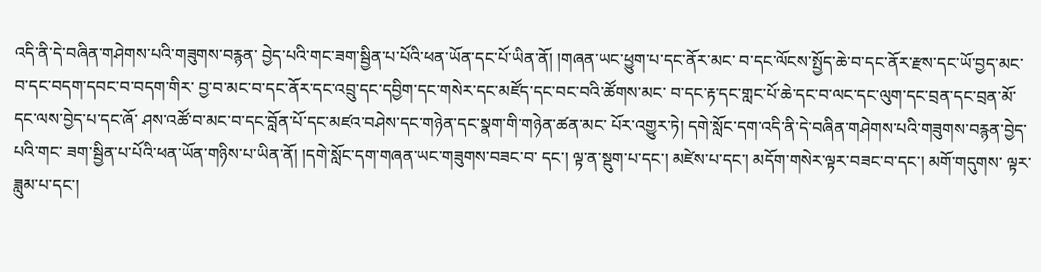འདི་ནི་དེ་བཞིན་གཤེགས་པའི་གཟུགས་བརྙན་ བྱེད་པའི་གང་ཟག་སྦྱིན་པ་པོའི་ཕན་ཡོན་དང་པོ་ཡིན་ནོ། །གཞན་ཡང་ཕྱུག་པ་དང་ནོར་མང་ བ་དང་ལོངས་སྤྱོད་ཆེ་བ་དང་ནོར་རྫས་དང་ཡོ་བྱད་མང་བ་དང་བདག་དབང་བ་བདག་གིར་ བྱ་བ་མང་བ་དང་ནོར་དང་འབྲུ་དང་དབྱིག་དང་གསེར་དང་མཛོད་དང་བང་བའི་ཚོགས་མང་ བ་དང་རྟ་དང་གླང་པོ་ཆེ་དང་བ་ལང་དང་ལུག་དང་བྲན་དང་བྲན་མོ་དང་ལས་བྱེད་པ་དང་ཞོ་ ཤས་འཚོ་བ་མང་བ་དང་བློན་པོ་དང་མཛའ་བཤེས་དང་གཉེན་དང་སྣག་གི་གཉེན་ཚན་མང་ པོར་འགྱུར་ཏེ། དགེ་སློང་དག་འདི་ནི་དེ་བཞིན་གཤེགས་པའི་གཟུགས་བརྙན་བྱེད་པའི་གང་ ཟག་སྦྱིན་པ་པོའི་ཕན་ཡོན་གཉིས་པ་ཡིན་ནོ། །དགེ་སློང་དག་གཞན་ཡང་གཟུགས་བཟང་བ་ དང་། ལྟ་ན་སྡུག་པ་དང་། མཛེས་པ་དང་། མདོག་གསེར་ལྟར་བཟང་བ་དང་། མགོ་གདུགས་ ལྟར་ཟླུམ་པ་དང་།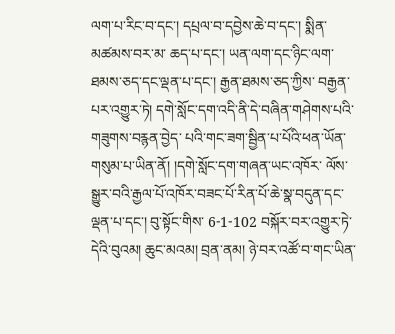ལག་པ་རིང་བ་དང་། དཔྲལ་བ་དབྱེས་ཆེ་བ་དང་། སྨིན་མཚམས་བར་མ་ ཆད་པ་དང་། ཡན་ལག་དང་ཉིང་ལག་ཐམས་ཅད་དང་ལྡན་པ་དང་། རྒྱན་ཐམས་ཅད་ཀྱིས་ བརྒྱན་པར་འགྱུར་ཏེ། དགེ་སློང་དག་འདི་ནི་དེ་བཞིན་གཤེགས་པའི་གཟུགས་བརྙན་བྱེད་ པའི་གང་ཟག་སྦྱིན་པ་པོའི་ཕན་ཡོན་གསུམ་པ་ཡིན་ནོ། །དགེ་སློང་དག་གཞན་ཡང་འཁོར་ ལོས་སྒྱུར་བའི་རྒྱལ་པོ་འཁོར་བཟང་པོ་རིན་པོ་ཆེ་སྣ་བདུན་དང་ལྡན་པ་དང་། བུ་སྟོང་གིས་ 6-1-102 བསྐོར་བར་འགྱུར་ཏེ་དེའི་བུའམ། ཆུང་མའམ། བྲན་ནམ། ཉེ་བར་འཚོ་བ་གང་ཡིན་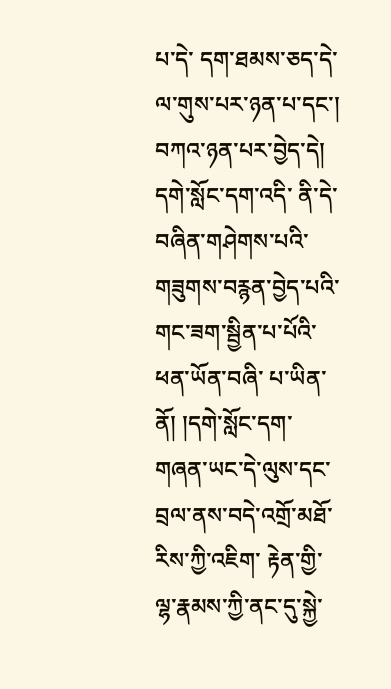པ་དེ་ དག་ཐམས་ཅད་དེ་ལ་གུས་པར་ཉན་པ་དང་། བཀའ་ཉན་པར་བྱེད་དེ། དགེ་སློང་དག་འདི་ ནི་དེ་བཞིན་གཤེགས་པའི་གཟུགས་བརྙན་བྱེད་པའི་གང་ཟག་སྦྱིན་པ་པོའི་ཕན་ཡོན་བཞི་ པ་ཡིན་ནོ། །དགེ་སློང་དག་གཞན་ཡང་དེ་ལུས་དང་བྲལ་ནས་བདེ་འགྲོ་མཐོ་རིས་ཀྱི་འཇིག་ རྟེན་གྱི་ལྷ་རྣམས་ཀྱི་ནང་དུ་སྐྱེ་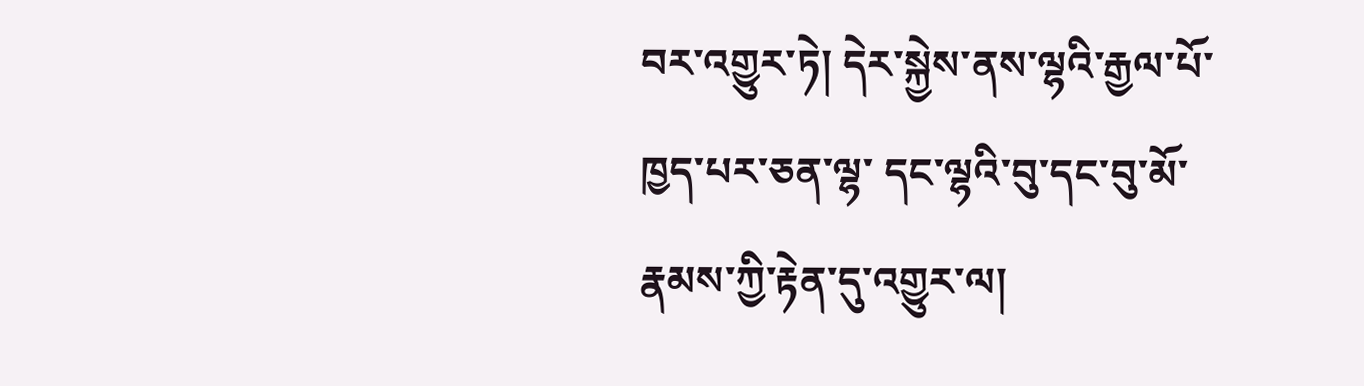བར་འགྱུར་ཏེ། དེར་སྐྱེས་ནས་ལྷའི་རྒྱལ་པོ་ཁྱད་པར་ཅན་ལྷ་ དང་ལྷའི་བུ་དང་བུ་མོ་རྣམས་ཀྱི་རྟེན་དུ་འགྱུར་ལ།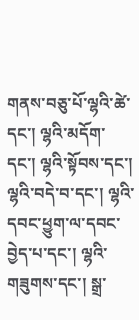གནས་བཅུ་པོ་ལྷའི་ཚེ་དང་། ལྷའི་མདོག་ དང་། ལྷའི་སྟོབས་དང་། ལྷའི་བདེ་བ་དང་། ལྷའི་དབང་ཕྱུག་ལ་དབང་བྱེད་པ་དང་། ལྷའི་ གཟུགས་དང་། སྒྲ་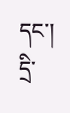དང་། དྲི་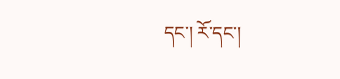དང་། རོ་དང་།